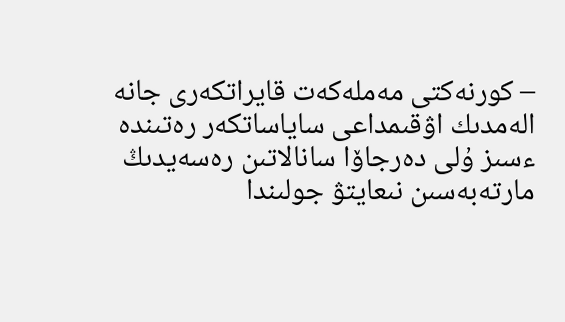– كورنەكتى مەملەكەت قايراتكەرى جانە الەمدىك اۋقىمداعى ساياساتكەر رەتىندە ءسىز ۇلى دەرجاۆا سانالاتىن رەسەيدىڭ مارتەبەسىن نىعايتۋ جولىندا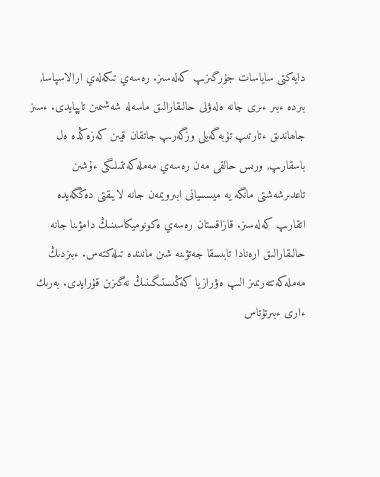دايەكتى ساياسات جۇرگىزىپ كەلەسىز. رەسەي تىكەلەي ارالاسپاسا, بىردە ءبىر ءىرى جانە ەلەۋلى حالىقارالىق ماسەلە شەشىمىن تاپپايدى. ءسىز جاھاندىق ءتارتىپ تۇبەگەيلى وزگەرىپ جاتقان قيىن كەزەڭدە ەل باسقارىپ, ورىس حالقى مەن رەسەي مەملەكەتتىلىگى ءۇشىن تاعدىرشەشتى مانگە يە ميسسيانى ابىرويمەن جانە لايىقتى دەڭگەيدە اتقارىپ كەلەسىز. قازاقستان رەسەي ەكونوميكاسىنىڭ دامۋىنا جانە حالىقارالىق ارەنادا تابىسقا جەتۋىنە شىن مانىندە تىلەكتەس. ءبىزدىڭ مەملەكەتتەرىمىز الىپ ەۋرازيا كەڭىستىگىنىڭ نەگىزىن قۇرايدى. بەرىك ءارى ءبىرتۇتاس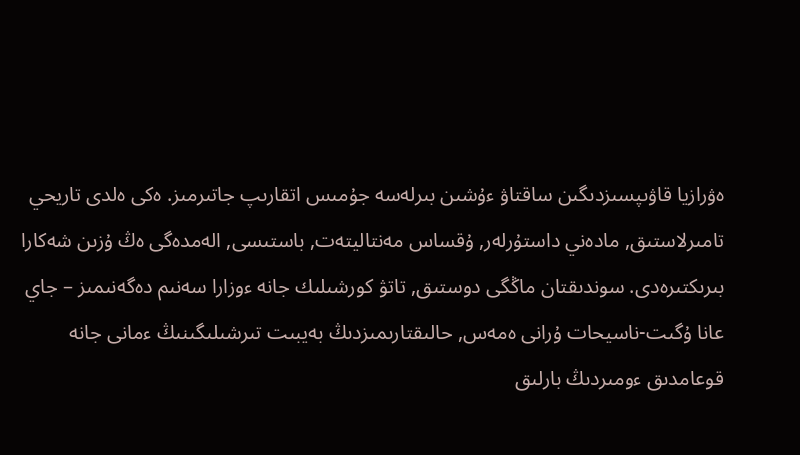ەۋرازيا قاۋىپسىزدىگىن ساقتاۋ ءۇشىن بىرلەسە جۇمىس اتقارىپ جاتىرمىز. ەكى ەلدى تاريحي تامىرلاستىق, مادەني داستۇرلەر, ۇقساس مەنتاليتەت, باستىسى, الەمدەگى ەڭ ۇزىن شەكارا بىرىكتىرەدى. سوندىقتان ماڭگى دوستىق, تاتۋ كورشىلىك جانە ءوزارا سەنىم دەگەنىمىز – جاي عانا ۇگىت-ناسيحات ۇرانى ەمەس, حالىقتارىمىزدىڭ بەيبىت تىرشىلىگىنىڭ ءمانى جانە قوعامدىق ءومىردىڭ بارلىق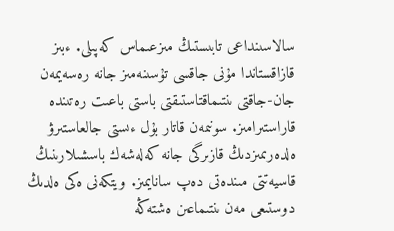سالاسىنداعى تابىستىڭ مىزعىماس كەپىلى. ءبىز قازاقستاندا مۇنى جاقسى تۇسىنەمىز جانە رەسەيمەن جان-جاقتى ىنتىماقتاستىقتى باستى باعىت رەتىندە قاراستىرامىز. سونىمەن قاتار بۇل ءىستى جالعاستىرۋ ەلدەرىمىزدىڭ قازىرگى جانە كەلەشەك باسشىلارىنىڭ قاسيەتتى مىندەتى دەپ سانايمىز. ويتكەنى ەكى ەلدىڭ دوستىعى مەن ىنتىماعىن ەشتەڭە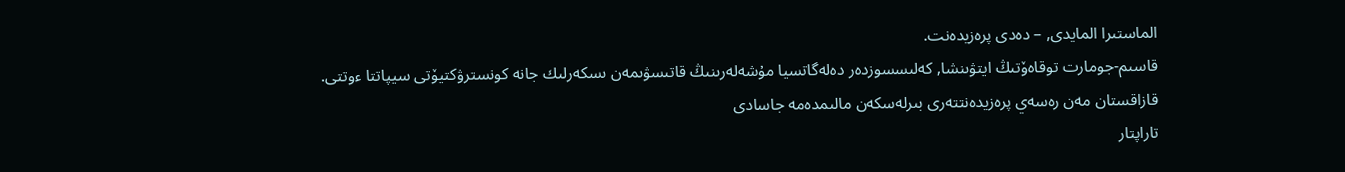الماستىرا المايدى, – دەدى پرەزيدەنت.
قاسىم-جومارت توقاەۆتىڭ ايتۋىنشا, كەلىسسوزدەر دەلەگاتسيا مۇشەلەرىنىڭ قاتىسۋىمەن ىسكەرلىك جانە كونسترۋكتيۆتى سيپاتتا ءوتتى.
قازاقستان مەن رەسەي پرەزيدەنتتەرى بىرلەسكەن مالىمدەمە جاسادى
تاراپتار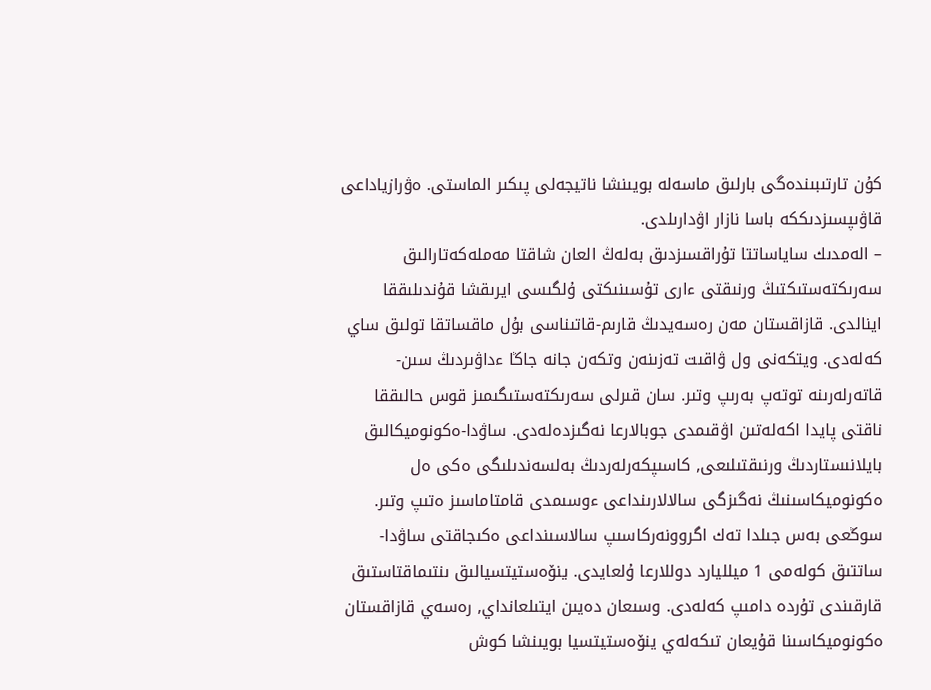كۇن تارتىبىندەگى بارلىق ماسەلە بويىنشا ناتيجەلى پىكىر الماستى. ەۋرازياداعى قاۋىپسىزدىككە باسا نازار اۋدارىلدى.
– الەمدىك ساياساتتا تۇراقسىزدىق بەلەڭ العان شاقتا مەملەكەتارالىق سەرىكتەستىكتىڭ ورنىقتى ءارى تۇسىنىكتى ۇلگىسى ايرىقشا قۇندىلىققا اينالدى. قازاقستان مەن رەسەيدىڭ قارىم-قاتىناسى بۇل ماقساتقا تولىق ساي كەلەدى. ويتكەنى ول ۋاقىت تەزىنەن وتكەن جانە جاڭا ءداۋىردىڭ سىن-قاتەرلەرىنە توتەپ بەرىپ وتىر. سان قىرلى سەرىكتەستىگىمىز قوس حالىققا ناقتى پايدا اكەلەتىن اۋقىمدى جوبالارعا نەگىزدەلەدى. ساۋدا-ەكونوميكالىق بايلانىستاردىڭ ورنىقتىلىعى, كاسىپكەرلەردىڭ بەلسەندىلىگى ەكى ەل ەكونوميكاسىنىڭ نەگىزگى سالالارىنداعى ءوسىمدى قامتاماسىز ەتىپ وتىر. سوڭعى بەس جىلدا تەك اگروونەركاسىپ سالاسىنداعى ەكىجاقتى ساۋدا-ساتتىق كولەمى 1 ميلليارد دوللارعا ۇلعايدى. ينۆەستيتسيالىق ىنتىماقتاستىق قارقىندى تۇردە دامىپ كەلەدى. وسىعان دەيىن ايتىلعانداي, رەسەي قازاقستان ەكونوميكاسىنا قۇيعان تىكەلەي ينۆەستيتسيا بويىنشا كوش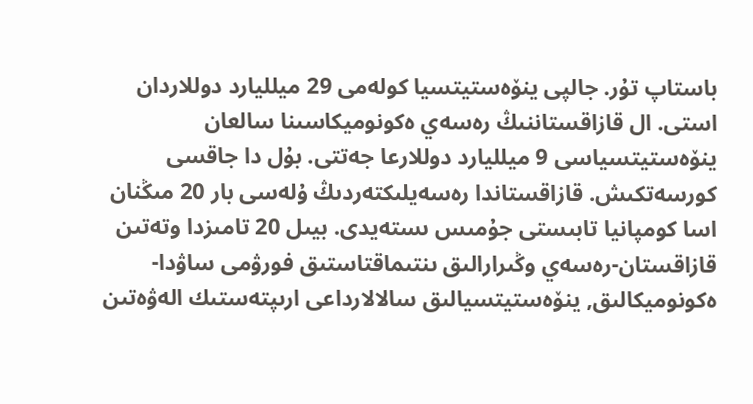باستاپ تۇر. جالپى ينۆەستيتسيا كولەمى 29 ميلليارد دوللاردان استى. ال قازاقستاننىڭ رەسەي ەكونوميكاسىنا سالعان ينۆەستيتسياسى 9 ميلليارد دوللارعا جەتتى. بۇل دا جاقسى كورسەتكىش. قازاقستاندا رەسەيلىكتەردىڭ ۇلەسى بار 20 مىڭنان اسا كومپانيا تابىستى جۇمىس ىستەيدى. بيىل 20 تامىزدا وتەتىن قازاقستان-رەسەي وڭىرارالىق ىنتىماقتاستىق فورۋمى ساۋدا-ەكونوميكالىق, ينۆەستيتسيالىق سالالارداعى ارىپتەستىك الەۋەتىن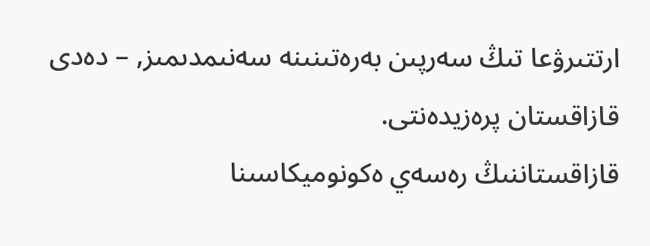ارتتىرۋعا تىڭ سەرپىن بەرەتىنىنە سەنىمدىمىز, – دەدى قازاقستان پرەزيدەنتى.
قازاقستاننىڭ رەسەي ەكونوميكاسىنا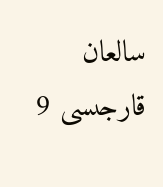سالعان قارجىسى 9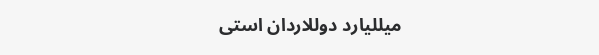ميلليارد دوللاردان استى